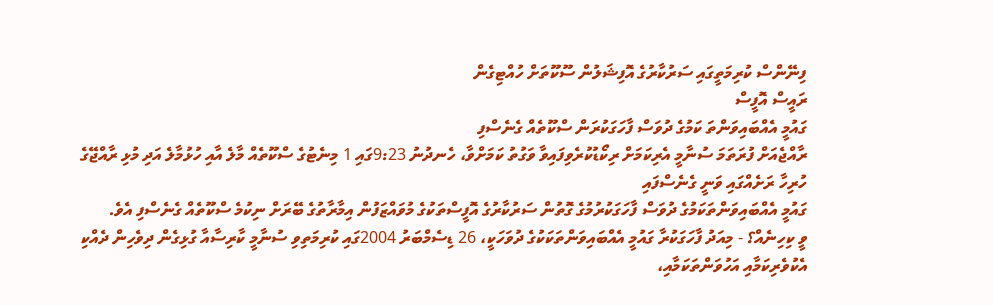ފިނޭންސް ކުރިމަތީގައި ސަރުކާރުގެ އޮފިޝަލުން ސޫކޫތަށް ހުއްޓިގެން
ރައީސް އޮފީސް
ގައުމީ އެއްބައިވަންތަ ކަމުގެ ދުވަސް ފާހަގަކުރަން ސްކޫތެއް ގެނެސްފި
ރާއްޖެއަށް ފުރަތަމަ ސުނާމީ އެރިކަމަށް ރިކޯޑުކުރެވިފައިވާ ވަގުތު ކަމަށްވާ، ހެނދުނު 9:23ގައި 1 މިނެޓުގެ ސްކޫތެއް މާލެ އާއި ހުޅުމާލެ އަދި މުޅި ރާއްޖޭގެ ހުރިހާ ރަށެއްގައި ވަނީ ގެނެސްފައި
ގައުމީ އެއްބައިވަންތަކަމުގެ ދުވަސް ފާހަގަކުރުމުގެ ގޮތުން ސަރުކާރުގެ އޮފީސްތަކުގެ މުވައްޒަފުން އިމާރާތުގެ ބޭރަށް ނިކުމެ ސްކޫތެއް ގެނެސްފި އެވެ.
ވީ ކިހިނެއް؟ - މިއަދު ފާހަގަކުރާ ގައުމީ އެއްބައިވަންތަކަކުގެ ދުވަހަކީ، 26 ޑިސެމްބަރު 2004ގައި ކުރިމަތިވި ސުނާމީ ކާރިސާއާ ގުޅިގެން ދިވެހިން ދެއްކި އެކުވެރިކަމާއި އަހުވަންތަކަމާއި،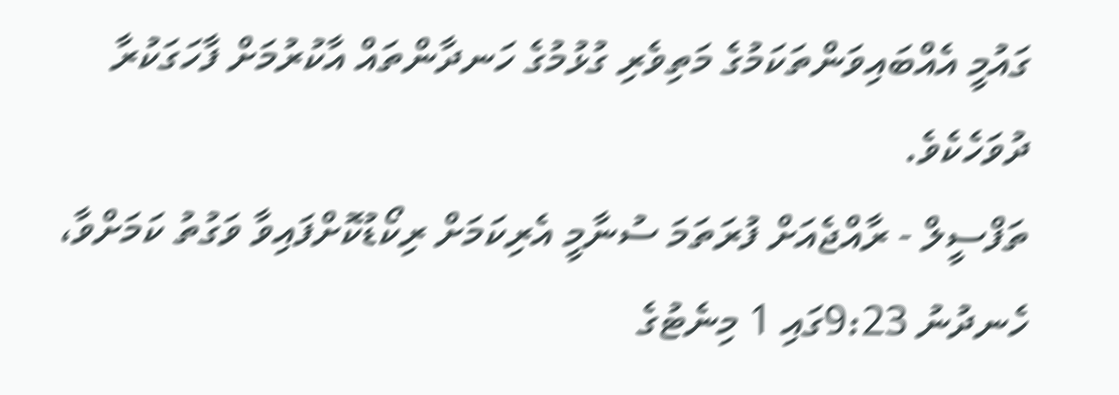ގައުމީ އެއްބައިވަންތަކަމުގެ މަތިވެރި ގުޅުމުގެ ހަނދާންތައް އާކުރުމަށް ފާހަގަކުރާ ދުވަހެކެވެ.
ތަފްސީލް - ރާއްޖެއަށް ފުރަތަމަ ސުނާމީ އެރިކަމަށް ރިކޯޑުކޮށްފައިވާ ވަގުތު ކަމަށްވާ، ހެނދުނު 9:23ގައި 1 މިނެޓުގެ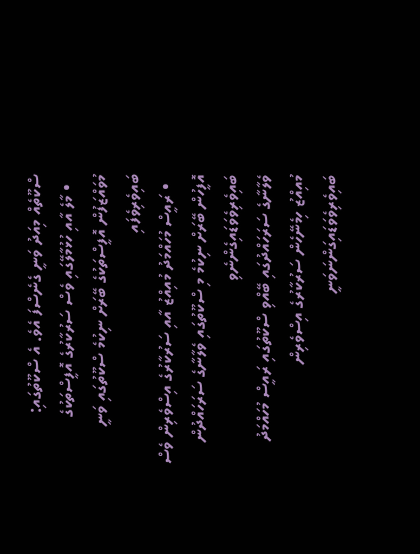ސްކޫތެއް މިއަދު ވަނީ ގެނެސްފަ އެވެ. އެ ސްކޫތުގައި:
  • މާލެ އާއި ހުޅުމާލޭގައި ވެސް ސަރުކާރުގެ އޮފީސްތަކުގެ މުވައްޒަފުން އޮފީސްތަކުގެ ބޭރަށް ނިކުމެ ސްކޫތުގައި ވަނީ ބައިވެރިވެފައި
  • ރައީސް މުހައްމަދު މުއިއްޒު އާއި ސަރުކާރުގެ އިސްވެރިން ވެސް އޮފީހުން ބޭރަށް ނިކުމެ މި ސްކޫތުގައި ވެލާނާގެ ސަރަހައްދުން ބައިވެރިވެވަޑައިގެންނެވި
ވެލާނާގެ ސަރަހައްދުގައި ބޭއްވި ސްކޫތުގައި ރައީސް މުހައްމަދު މުއިއްޒު ހިމެނޭހެން ސަރުކާރުގެ އިސްވެރިން ބައިވެރިވެވަޑައިގަންނަވަނީ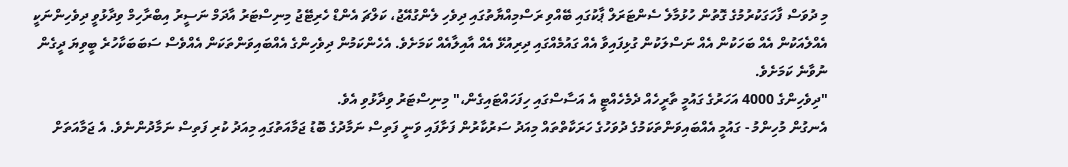މި ދުވަސް ފާހަގަކުރުމުގެ ގޮތުން ހުޅުމާލެ ސެންޓަރަލް ޕާކުގައި ބޭއްވި ރަސްމިއްޔާތުގައި ދިވެހި ލެންގުއޭޖު، ކަލްޗަ އެންޑް ހެރިޓޭޖު މިނިސްޓަރު އާދަމް ނަސީރު އިބްރާހިމް ވިދާޅުވީ ދިވެހިންނަކީ އެއްލެއަކުން އެއް ބަހަކުން އެއް ނަސްލަކުން ގުޅިފައިވާ އެއް ގައުމެއްގައި ދިރިއުޅޭ އެއް އާއިލާއެއް ކަމަށެވެ. އެހެންކަމުން ދިވެހިންގެ އެއްބައިވަންތަކަން އެއްވެސް ސަބަބަކާހުރެ ބީވިޔަ ދީގެން ނުވާނެ ކަމަށެވެ.
"ދިވެހިންގެ 4000 އަހަރުގެ ގައުމީ ތާރީހެއް ދެމެހެއްޓީ އެ އަސާސްގައި ހިފަހައްޓައިގެން،" މިނިސްޓަރު ވިދާޅުވި އެވެ.
އެނގުން މުހިންމު - ގައުމީ އެއްބައިވަންތަކަމުގެ ދުވަހުގެ ހަރަކާތްތައް މިއަދު ސަރުކާރުން ފަށާފައި ވަނީ ފަތިސް ނަމާދުގެ ބޮޑު ޖަމާއަތުގައި މިއަދު ކުރި ފަތިސް ނަމާދުންނެވެ. އެ ޖަމާއަތަށް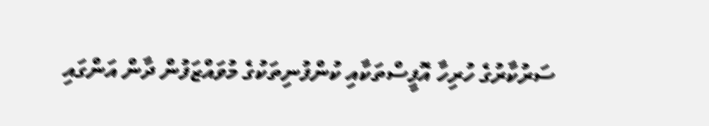ސަރުކާރުގެ ހުރިހާ އޮފީސްތަކާއި ކުންފުނިތަކުގެ މުވައްޒަފުން ދާން އަންގައި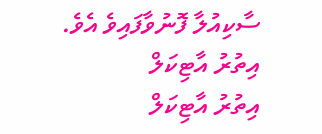ސާކިއުލާ ފޮނުވާފައިވެ އެވެ.
އިތުރު އާޓިކަލް
އިތުރު އާޓިކަލް